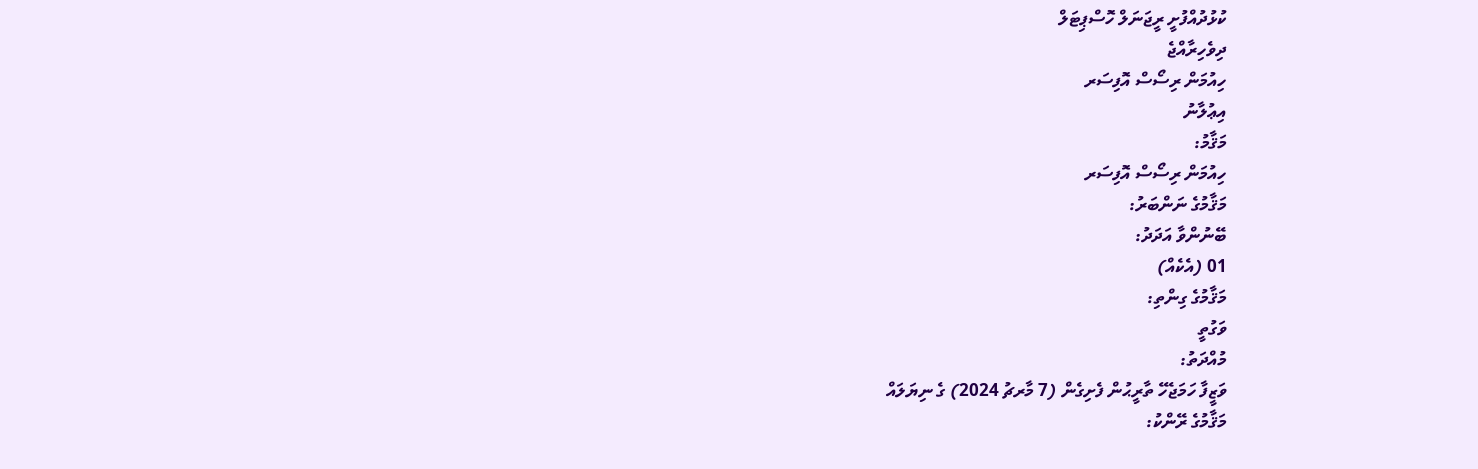ކުޅުދުއްފުށީ ރީޖަނަލް ހޮސްޕިޓަލް
ދިވެހިރާއްޖެ
ހިއުމަން ރިސޯސް އޮފިސަރ
އިޢުލާނު
މަޤާމު:
ހިއުމަން ރިސޯސް އޮފިސަރ
މަޤާމުގެ ނަންބަރު:
ބޭނުންވާ އަދަދު:
01 (އެކެއް)
މަޤާމުގެ ގިންތި:
ވަގުތީ
މުއްދަތު:
ވަޒީފާ ހަމަޖެހޭ ތާރީޙުން ފެށިގެން (7 މާރޗު 2024) ގެ ނިޔަލައް
މަޤާމުގެ ރޭންކު: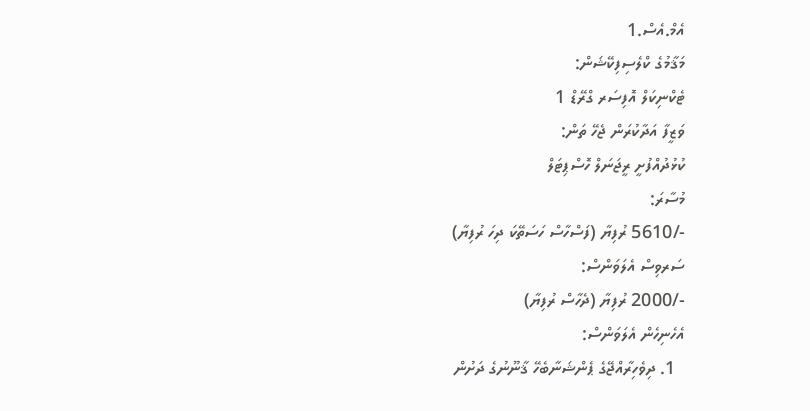އެމް.އެސް.1
މަޤާމުގެ ކްލެސިފިކޭޝަން:
ޓެކްނިކަލް އޮފިސަރ ގްރޭޑް 1
ވަޒީފާ އަދާކުރަން ޖެހޭ ތަން:
ކުޅުދުއްފުށީ ރީޖަނަލް ހޮސްޕިޓަލް
މުސާރަ:
-/5610 ރުފިޔާ (ފަސްހާސް ހަސަތޭކަ ދިހަ ރުފިޔާ)
ސަރވިސް އެލަވަންސް:
-/2000 ރުފިޔާ (ދެހާސް ރުފިޔާ)
އެހެނިހެން އެލަވަންސް:
  1. ދިވެހިރާއްޖޭގެ ޕެންޝަނާބެހޭ ޤާނޫނުގެ ދަށުން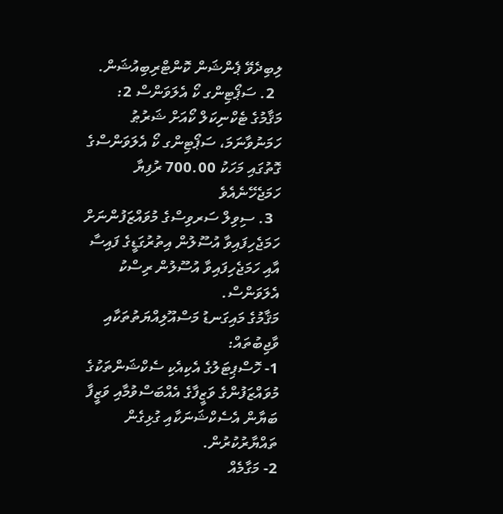ލިބިދެވޭ ޕެންޝަން ކޮންޓްރިބިއުޝަން.
  2. ސަޕޯޓިންގ ކޯ އެލަވަންސް 2: މަޤާމުގެ ޓެކްނިކަލް ކޯއަށް ޝަރުޠު ހަމަނުވާނަމަ، ސަޕޯޓިންގ ކޯ އެލަވަންސްގެ ގޮތުގައި މަހަކު 700.00 ރުފިޔާ ހަމަޖެހޭނެއެވެ
  3. ސިވިލް ސަރވިސްގެ މުވައްޒަފުންނަށް ހަމަޖެހިފައިވާ އުސޫލުން އިތުރުގަޑީގެ ފައިސާ  އާއި ހަމަޖެހިފައިވާ އުސޫލުން ރިސްކު އެލަވަންސް.
މަޤާމުގެ މައިގަނޑު މަސްއޫލިއްޔަތުތަކާއި ވާޖިބުތައް:
1- ހޮސްޕިޓަލުގެ އެކިއެކި ސެކްޝަންތަކުގެ މުވައްޒަފުންގެ ވަޒީފާގެ އެއްބަސްވުމާއި ވަޒީފާ ބަޔާން އެސެކްޝަނަކާއި ގުޅިގެން ތައްޔާރުކުރުން.
2- މަގާމެއް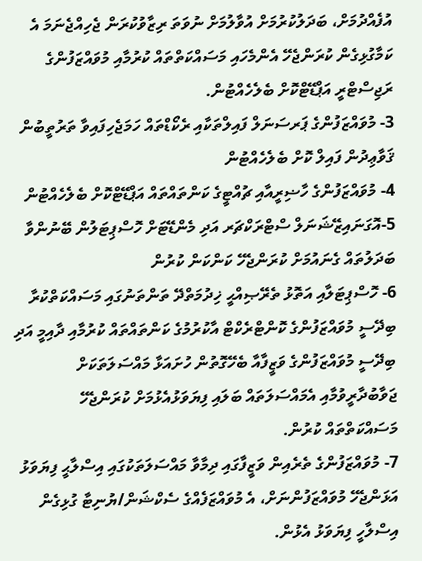އުފެއްދުމަށް، ބަދަލުކުރުމަށް އުވާލުމަށް ނުވަތަ ރިޒާވުކުރަން ޖެހިއްޖެނަމަ އެ ކަމާގުޅިގެން ކުރަންޖެހޭ އެންމެހައި މަސައްކަތްތައް ކުރުމާއި މުވައްޒަފުންގެ ރަޖިސްޓްރީ އަޕްޑޭޓްކޮށް ބެލެހެއްޓުން.
3- މުވައްޒަފުންގެ ޕަރސަނަލް ފައިލްތަކާއި ރެކޯޑްތައް ހަމަޖެހިފައިވާ ތަރުތީބުން ޤަވާޢިދުން ފައިލް ކޮށް ބެލެހެއްޓުން
4- މުވައްޒަފުންގެ ހާޟިރީއާއި ޗުއްޓީގެ ކަންތައްތައް އަޕްޑޭޓްކޮށް ބެލެހެއްޓުން
5-އޮގަނައިޒޭޝަނަލް ސްޓްރަކްޗަރ އަދި މެންޑޭޓަށް ހޮސްޕިޓަލުން ބޭނުންވާ ބަދަލުތައް ގެނައުމަށް ކުރަންޖެހޭ ކަންކަން ކުރުން
6- ހޮސްޕިޓަލާއި އަތޮޅު ތެރޭޞިއްޙީ ޚިދުމަތްދޭ ތަންތަނުގައި މަސައްކަތްކުރާ ބިދޭސީ މުވައްޒަފުންގެ ކޮންޓްރެކްޓް އާކުރުމުގެ ކަންތައްތައް ކުރުމާއި ދާއިމީ އަދި ބިދޭސީ މުވައްޒަފުންގެ ވަޒީފާއާ ބެހޭގޮތުން ހުށައަޅާ މައްސަލަތަކަށް ޖަވާބުދާރީވުމާއި އެމައްސަލަތައް ބަލައި ފިޔަވަޅުއެޅުމަށް ކުރަންޖެހޭ މަސައްކަތްތައް ކުރުން.
7- މުވައްޒަފުންގެ ތެރެއިން ވަޒީފާގައި ދިމާވާ މައްސަލަތަކުގައި އިސްލާޙީ ފިޔަވަޅު އަޅަންޖެހޭ މުވައްޒަފުންނަށް، އެ މުވައްޒަފެއްގެ ސެކްޝަން/ޔުނިޓާ ގުޅިގެން އިސްލާހީ ފިޔަވަޅު އެޅުން.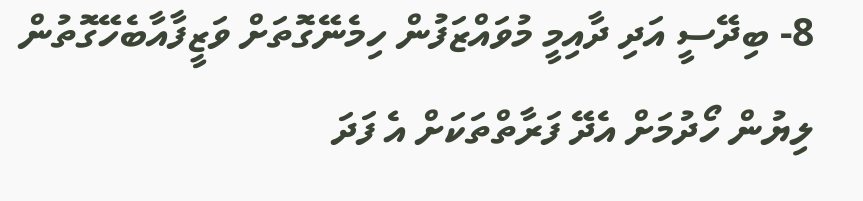8- ބިދޭސީ އަދި ދާއިމީ މުވައްޒަފުން ހިމެނޭގޮތަށް ވަޒީފާއާބެހޭގޮތުން ލިޔުން ހޯދުމަށް އެދޭ ފަރާތްތަކަށް އެ ފަދަ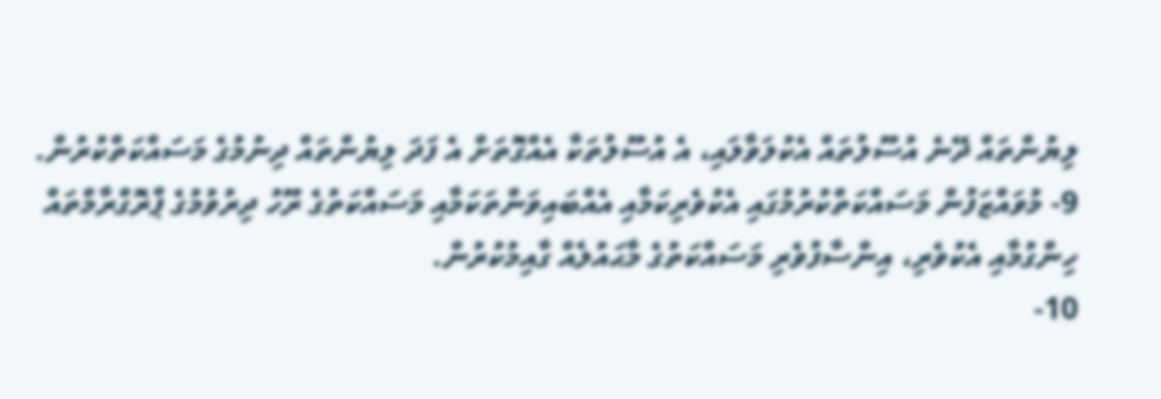ލިޔުންތައް ދޭނެ އުސޫލުތައް އެކުލަވާލައި، އެ އުސޫލުތަކާ އެއްގޮތަށް އެ ފަދަ ލިޔުންތައް ދިނުމުގެ މަސައްކަތްކުރުން.
9- މުވައްޒަފުން މަސައްކަތްކުރުމުގައި އެކުވެރިކަމާއި އެއްބައިވަންތަކަމާއި މަސައްކަތުގެ ރޫހު ދިރުވުމުގެ ޕްރޮގްރާމްތައް ހިންގުމާއި އެކުވެރި، އިންސާފުވެރި މަސައްކަތުގެ މާޙައުލެއް ގާއިމުކުރުން.
10-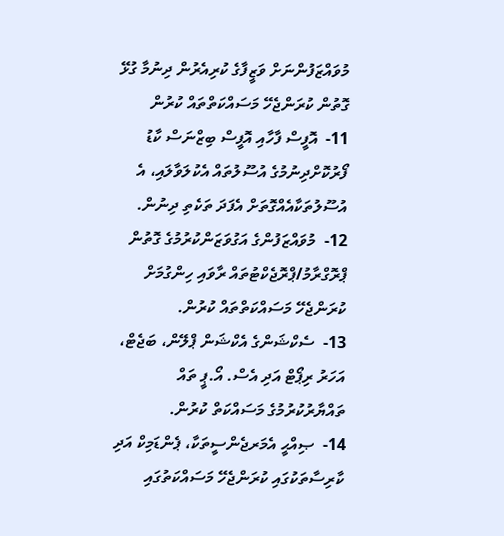މުވައްޒަފުންނަށް ވަޒީފާގެ ކުރިއެރުން ދިނުމާ ގުޅޭ ގޮތުން ކުރަންޖެހޭ މަސައްކަތްތައް ކުރުން
11-  އޮފީސް ފާހާއި އޮފީސް ބިޒްނަސް ކާޑު ފޯރުކޮށްދިނުމުގެ އުސޫލުތައް އެކުލަވާލައި، އެ އުސޫލުތަކާއެއްގޮތަށް އެފަދަ ތަކެތި ދިނުން.
12-  މުވައްޒަފުންގެ އަގުވަޒަންކުރުމުގެ ގޮތުން ޕްރޮގްރާމު/ޕްރޮޖެކްޓުތައް ރާވައި ހިންގުމަށް ކުރަންޖެހޭ މަސައްކަތްތައް ކުރުން.
13-  ސެކްޝަންގެ އެކްޝަން ޕްލޭން، ބަޖެޓް، އަހަރު ރިޕޯޓް އަދި އެސް. އޯ.ޕީ ތައް ތައްޔާރުކުރުމުގެ މަސައްކަތް ކުރުން.
14-  ޞިއްޙީ އެމަރޖެންސީތަކާ، ޕެންޑަމިކް އަދި ކާރިސާތަކުގައި ކުރަންޖެހޭ މަސައްކަތުގައި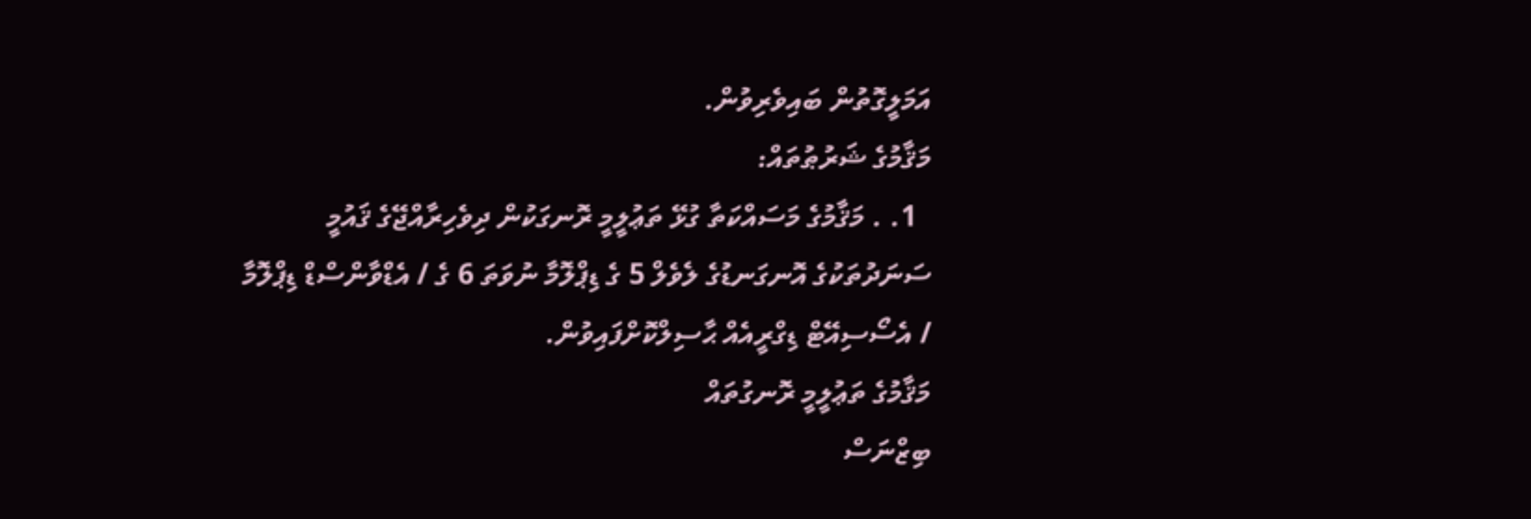އަމަލީގޮތުން ބައިވެރިވުން.
މަޤާމުގެ ޝަރުޠުތައް:
  1. . މަޤާމުގެ މަސައްކަތާ ގުޅޭ ތަޢުލީމީ ރޮނގަކުން ދިވެހިރާއްޖޭގެ ޤައުމީ ސަނަދުތަކުގެ އޮނގަނޑުގެ ލެވެލް 5 ގެ ޑިޕްލޮމާ ނުވަތަ 6 ގެ / އެޑްވާންސްޑް ޑިޕްލޮމާ / އެސޯސިއޭޓް ޑިގްރީއެއް ޙާސިލްކޮށްފައިވުން.
މަޤާމުގެ ތަޢުލީމީ ރޮނގުތައް
ބިޒްނަސް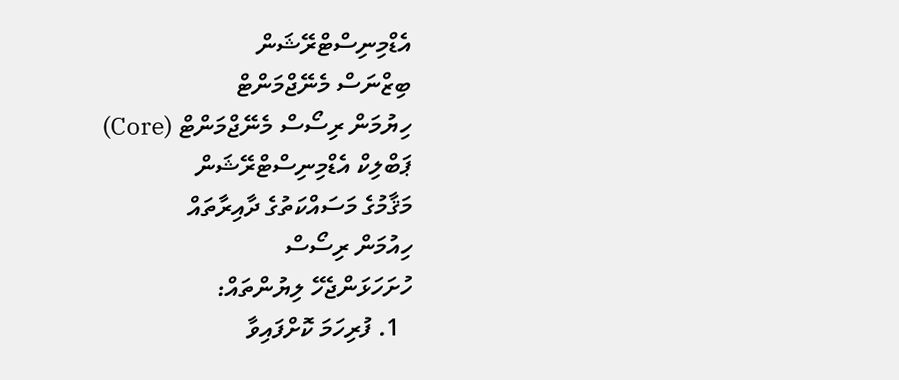އެޑްމިނިސްޓްރޭޝަން
ބިޒްނަސް މެނޭޖްމަންޓް
ހިޔުމަން ރިސޯސް މެނޭޖްމަންޓް (Core)
ޕަބްލިކް އެޑްމިނިސްޓްރޭޝަން
މަޤާމުގެ މަސައްކަތުގެ ދާއިރާތައް
ހިއުމަން ރިސޯސް
ހުށަހަޅަންޖެހޭ ލިޔުންތައް:
  1. ފުރިހަމަ ކޮށްފައިވާ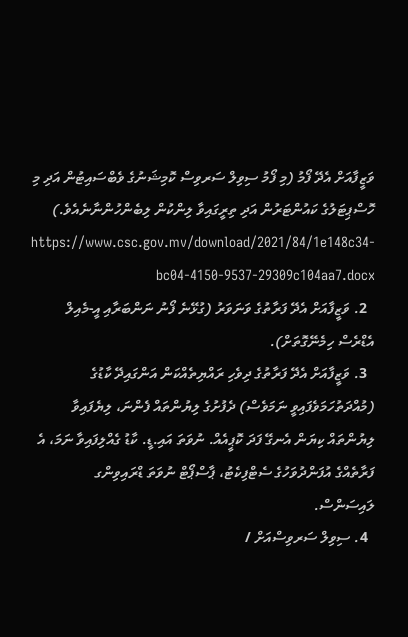ވަޒީފާއަށް އެދޭ ފޯމު (މި ފޯމު ސިވިލް ސަރވިސް ކޮމިޝަނުގެ ވެބްސައިޓުން އަދި މި ހޮސްޕިޓަލުގެ ކައުންޓަރުން އަދި ތިރީގައިވާ ލިންކުން ލިބެންހުންނާނެއެވެ.)  https://www.csc.gov.mv/download/2021/84/1e148c34-bc04-4150-9537-29309c104aa7.docx
  2. ވަޒީފާއަށް އެދޭ ފަރާތުގެ ވަނަވަރު (ގުޅޭނެ ފޯނު ނަންބަރާއި އީ-މެއިލް އެޑްރެސް ހިމެނޭގޮތަށް).
  3. ވަޒީފާއަށް އެދޭ ފަރާތުގެ ދިވެހި ރައްޔިތެއްކަން އަންގައިދޭ ކާޑުގެ (މުއްދަތުހަމަވެފައިވީ ނަމަވެސް) ދެފުށުގެ ލިޔުންތައް ފެންނަ، ލިޔެފައިވާ ލިޔުންތައް ކިޔަން އެނގޭ ފަދަ ކޮޕީއެއް. ނުވަތަ އައި.ޑީ. ކާޑު ގެއްލިފައިވާ ނަމަ، އެ ފަރާތެއްގެ އުފަންދުވަހުގެ ސެޓްފިކެޓު، ޕާސްޕޯޓް ނުވަތަ ޑްރައިވިންގ ލައިސަންސް.
  4. ސިވިލް ސަރވިސްއަށް /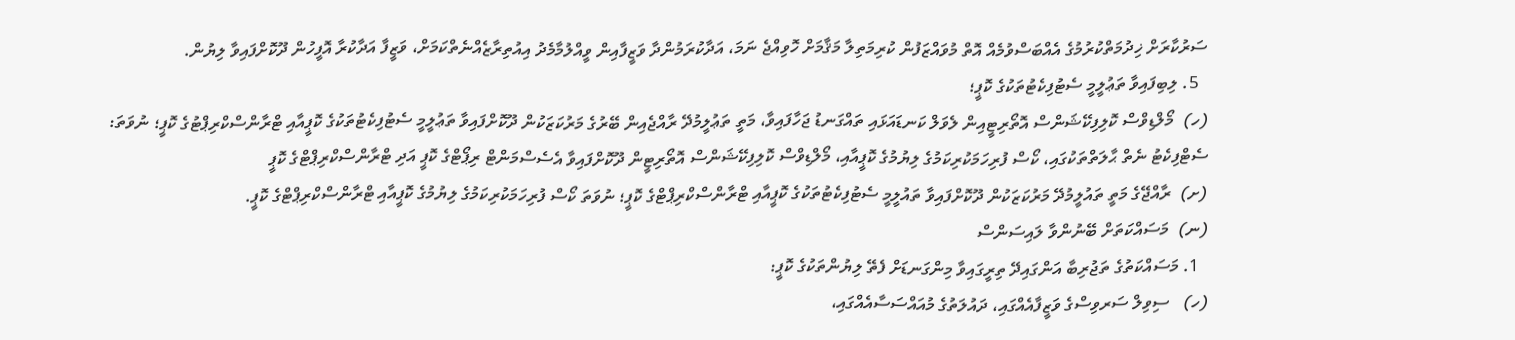ސަރުކާރަށް ޚިދުމަތްކުރުމުގެ އެއްބަސްވުމެއް އޮތް މުވައްޒަފުން ކުރިމަތިލާ މަޤާމަށް ހޮވިއްޖެ ނަމަ، އަދާކުރަމުންދާ ވަޒީފާއިން ވީއްލުމާމެދު އިއުތިރާޒެއްނެތްކަމަށް، ވަޒީފާ އަދާކުރާ އޮފީހުން ދޫކޮށްފައިވާ ލިޔުން.
  5. ލިބިފައިވާ ތަޢުލީމީ ސެޓުފިކެޓުތަކުގެ ކޮޕީ؛
(ހ)  މޯލްޑިވްސް ކޮލިފިކޭޝަންސް އޮތޯރިޓީއިން ލެވަލް ކަނޑައަޅައި ތައްގަނޑު ޖަހާފައިވާ، މަތީ ތަޢުލީމުދޭ ރާއްޖެއިން ބޭރުގެ މަރުކަޒަކުން ދޫކޮށްފައިވާ ތަޢުލީމީ ސެޓުފިކެޓުތަކުގެ ކޮޕީއާއި ޓްރާންސްކްރިޕްޓުގެ ކޮޕީ؛ ނުވަތަ: ސެޓްފިކެޓު ނެތް ޙާލަތްތަކުގައި، ކޯސް ފުރިހަމަކުރިކަމުގެ ލިޔުމުގެ ކޮޕީއާއި، މޯލްޑިވްސް ކޮލިފިކޭޝަންސް އޮތޯރިޓީން ދޫކޮށްފައިވާ އެސެސްމަންޓް ރިޕޯޓްގެ ކޮޕީ އަދި ޓްރާންސްކްރިޕްޓްގެ ކޮޕީ
(ށ)  ރާއްޖޭގެ މަތީ ތައުލީމުދޭ މަރުކަޒަކުން ދޫކޮށްފައިވާ ތައުލީމީ ސެޓުފިކެޓުތަކުގެ ކޮޕީއާއި ޓްރާންސްކްރިޕްޓްގެ ކޮޕީ؛ ނުވަތަ ކޯސް ފުރިހަމަކުރިކަމުގެ ލިޔުމުގެ ކޮޕީއާއި ޓްރާންސްކްރިޕްޓްގެ ކޮޕީ.
(ނ)  މަސައްކަތަށް ބޭނުންވާ ލައިސަންސް
  1. މަސައްކަތުގެ ތަޖުރިބާ އަންގައިދޭ ތިރީގައިވާ މިންގަނޑަށް ފެތޭ ލިޔުންތަކުގެ ކޮޕީ:
(ހ)   ސިވިލް ސަރވިސްގެ ވަޒީފާއެއްގައި، ދައުލަތުގެ މުއައްސަސާއެއްގައި،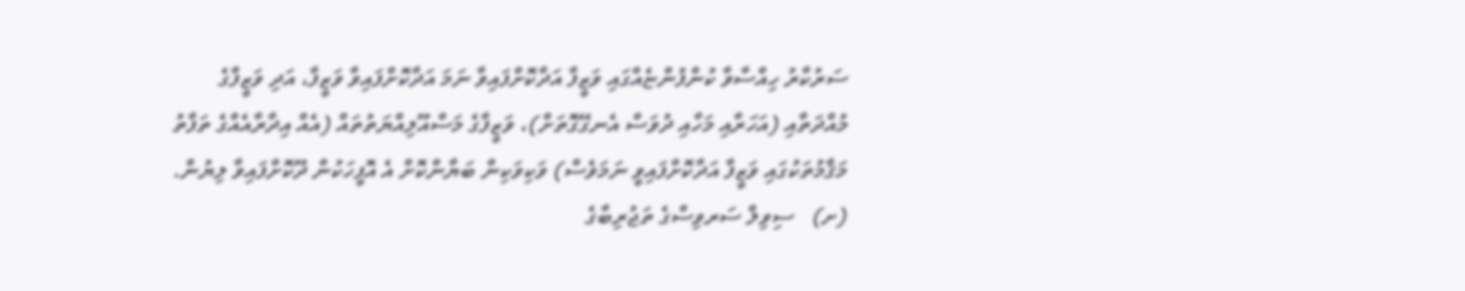ސަރުކާރު ހިއްސާވާ ކުންފުންޏެއްގައި ވަޒީފާ އަދާކޮށްފައިވާ ނަމަ އަދާކޮށްފައިވާ ވަޒީފާ، އަދި ވަޒީފާގެ މުއްދަތާއި (އަހަރާއި މަހާއި ދުވަސް އެނގޭގޮތަށް)، ވަޒީފާގެ މަސްއޫލިއްޔަތުތައް (އެއް އިދާރާއެއްގެ ތަފާތު މަޤާމުތަކުގައި ވަޒީފާ އަދާކޮށްފައިވީ ނަމަވެސް) ވަކިވަކިން ބަޔާންކޮށް އެ އޮފީހަކުން ދޫކޮށްފައިވާ ލިޔުން.
(ށ)   ސިވިލް ސަރވިސްގެ ތަޖުރިބާގެ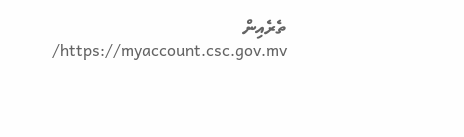ތެރެއިން https://myaccount.csc.gov.mv/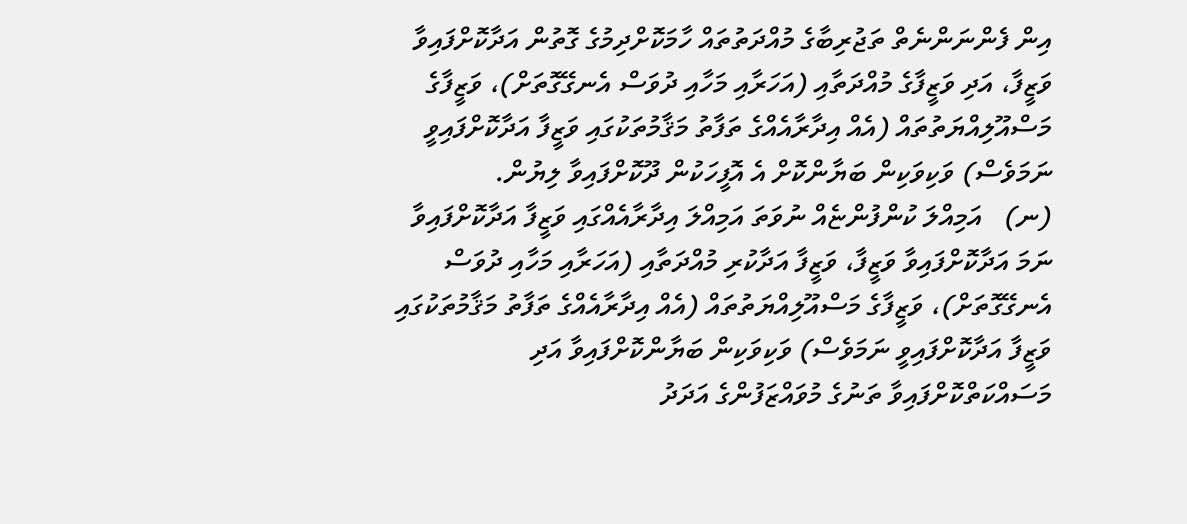އިން ފެންނަންނެތް ތަޖުރިބާގެ މުއްދަތުތައް ހާމަކޮށްދިމުގެ ގޮތުން އަދާކޮށްފައިވާ ވަޒީފާ، އަދި ވަޒީފާގެ މުއްދަތާއި (އަހަރާއި މަހާއި ދުވަސް އެނގޭގޮތަށް)، ވަޒީފާގެ މަސްއޫލިއްޔަތުތައް (އެއް އިދާރާއެއްގެ ތަފާތު މަޤާމުތަކުގައި ވަޒީފާ އަދާކޮށްފައިވީ ނަމަވެސް) ވަކިވަކިން ބަޔާންކޮށް އެ އޮފީހަކުން ދޫކޮށްފައިވާ ލިޔުން.
(ނ)   އަމިއްލަ ކުންފުންޏެއް ނުވަތަ އަމިއްލަ އިދާރާއެއްގައި ވަޒީފާ އަދާކޮށްފައިވާ ނަމަ އަދާކޮށްފައިވާ ވަޒީފާ، ވަޒީފާ އަދާކުރި މުއްދަތާއި (އަހަރާއި މަހާއި ދުވަސް އެނގޭގޮތަށް)، ވަޒީފާގެ މަސްއޫލިއްޔަތުތައް (އެއް އިދާރާއެއްގެ ތަފާތު މަޤާމުތަކުގައި ވަޒީފާ އަދާކޮށްފައިވީ ނަމަވެސް) ވަކިވަކިން ބަޔާންކޮށްފައިވާ އަދި މަސައްކަތްކޮށްފައިވާ ތަނުގެ މުވައްޒަފުންގެ އަދަދު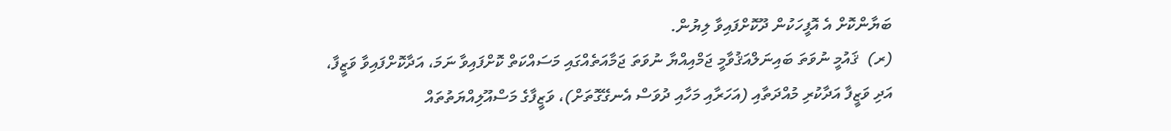ބަޔާންކޮށް އެ އޮފީހަކުން ދޫކޮށްފައިވާ ލިޔުން.
(ރ)  ޤައުމީ ނުވަތަ ބައިނަލްއަޤުވާމީ ޖަމްއިއްޔާ ނުވަތަ ޖަމާއަތެއްގައި މަސައްކަތް ކޮށްފައިވާ ނަމަ، އަދާކޮށްފައިވާ ވަޒީފާ، އަދި ވަޒީފާ އަދާކުރި މުއްދަތާއި (އަހަރާއި މަހާއި ދުވަސް އެނގޭގޮތަށް)، ވަޒީފާގެ މަސްއޫލިއްޔަތުތައް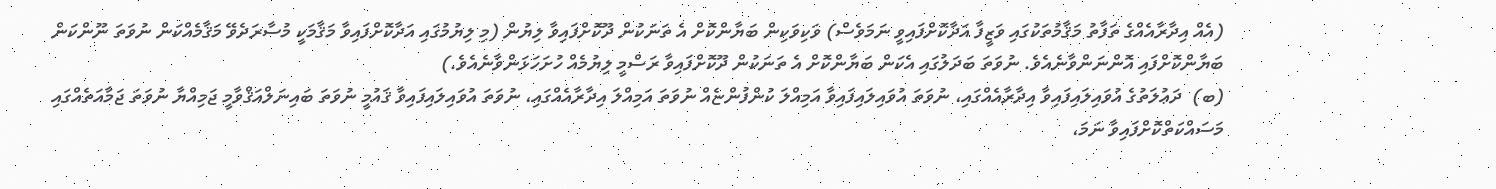(އެއް އިދާރާއެއްގެ ތަފާތު މަޤާމުތަކުގައި ވަޒީފާ އަދާކޮށްފައިވީ ނަމަވެސް) ވަކިވަކިން ބަޔާންކޮށް އެ ތަނަކުން ދޫކޮށްފައިވާ ލިޔުން (މި ލިޔުމުގައި އަދާކޮށްފައިވާ މަޤާމަކީ މުސާރަދެވޭ މަޤާމެއްކަން ނުވަތަ ނޫންކަން ބަޔާންކޮށްފައި އޮންނަންވާނެއެވެ. ނުވަތަ ބަދަލުގައި އެކަން ބަޔާންކޮށް އެ ތަނަކުން ދޫކޮށްފައިވާ ރަސްމީ ލިޔުމެއް ހުށަހަޅަންވާނެއެވެ.)
(ބ)  ދަޢުލަތުގެ އުވައިލައިފައިވާ އިދާރާއެއްގައި، ނުވަތަ އުވައިލައިފައިވާ އަމިއްލަ ކުންފުންޏެއް ނުވަތަ އަމިއްލަ އިދާރާއެއްގައި، ނުވަތަ އުވައިލައިފައިވާ ޤައުމީ ނުވަތަ ބައިނަލްއަޤްވާމީ ޖަމިއްޔާ ނުވަތަ ޖަމާއަތެއްގައި މަސައްކަތްކޮށްފައިވާ ނަމަ،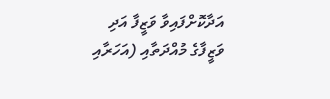އަދާކޮށްފައިވާ ވަޒީފާ އަދި ވަޒީފާގެ މުއްދަތާއި (އަހަރާއި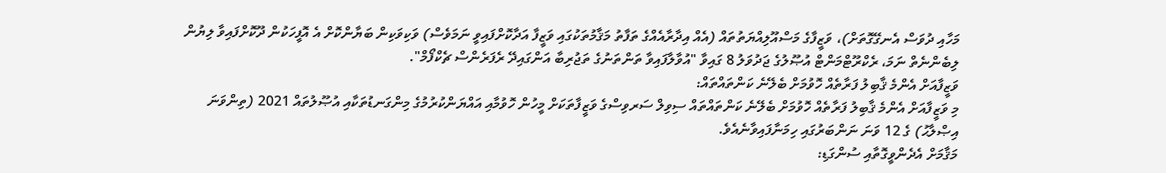މަހާއި ދުވަސް އެނގޭގޮތަށް)، ވަޒީފާގެ މަސްއޫލިއްޔަތުތައް (އެއް އިދާރާއެއްގެ ތަފާތު މަޤާމުތަކުގައި ވަޒީފާ އަދާކޮށްފައިވީ ނަމަވެސް) ވަކިވަކިން ބަޔާންކޮށް އެ އޮފީހަކުން ދޫކޮށްފައިވާ ލިޔުން ލިބެންނެތް ނަމަ، ރެކްރޫޓްމަންޓް އުޞޫލުގެ ޖަދުވަލު 8 ގައިވާ "އުވާލާފައިވާ ތަންތަނުގެ ތަޖުރިބާ އަންގައިދޭ ރެފަރެންސް ޗެކްފޯމް".
ވަޒީފާއަށް އެންމެ ޤާބިލު ފަރާތެއް ހޮވުމަށް ބެލޭނެ ކަންތައްތައް:
މި ވަޒީފާއަށް އެންމެ ޤާބިލު ފަރާތެއް ހޮވުމަށް ބެލޭނެ ކަންތައްތައް ސިވިލް ސަރވިސްގެ ވަޒީފާތަކަށް މީހުން ހޮވުމާއި އައްޔަންކުރުމުގެ މިންގަނޑުތަކާއި އުޞޫލުތައް 2021 (ތިންވަނަ އިޞްލާޙު) ގެ 12 ވަނަ ނަންބަރުގައި ހިމަނާފައިވާނެއެވެ.
މަޤާމަށް އެދެންވީގޮތާއި ސުންގަޑި: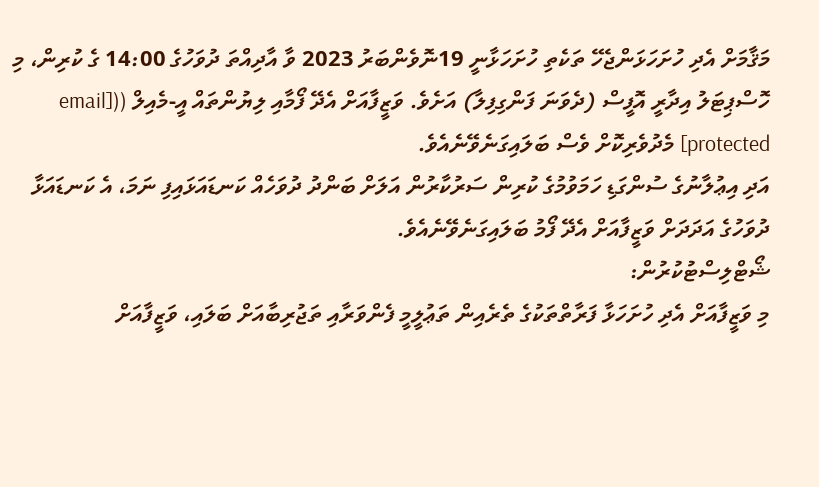މަޤާމަށް އެދި ހުށަހަޅަންޖެހޭ ތަކެތި ހުށަހަޅާނީ 19ނޮވެންބަރު 2023 ވާ އާދިއްތަ ދުވަހުގެ 14:00 ގެ ކުރިން، މި ހޮސްޕިޓަލު އިދާރީ އޮފީސް (ދެވަނަ ފަންގިފިލާ) އަށެވެ. ވަޒީފާއަށް އެދޭ ފޯމާއި ލިޔުންތައް އީ-މެއިލް (([email protected] މެދުވެރިކޮށް ވެސް ބަލައިގަނެވޭނެއެވެ.
އަދި އިޢުލާނުގެ ސުންގަޑި ހަމަވުމުގެ ކުރިން ސަރުކާރުން އަލަށް ބަންދު ދުވަހެއް ކަނޑައަޅައިފި ނަމަ، އެ ކަނޑައަޅާ ދުވަހުގެ އަދަދަށް ވަޒީފާއަށް އެދޭ ފޯމު ބަލައިގަނެވޭނެއެވެ.
ޝޯޓްލިސްޓުކުރުން:
މި ވަޒީފާއަށް އެދި ހުށަހަޅާ ފަރާތްތަކުގެ ތެރެއިން ތަޢުލީމީ ފެންވަރާއި ތަޖުރިބާއަށް ބަލައި، ވަޒީފާއަށް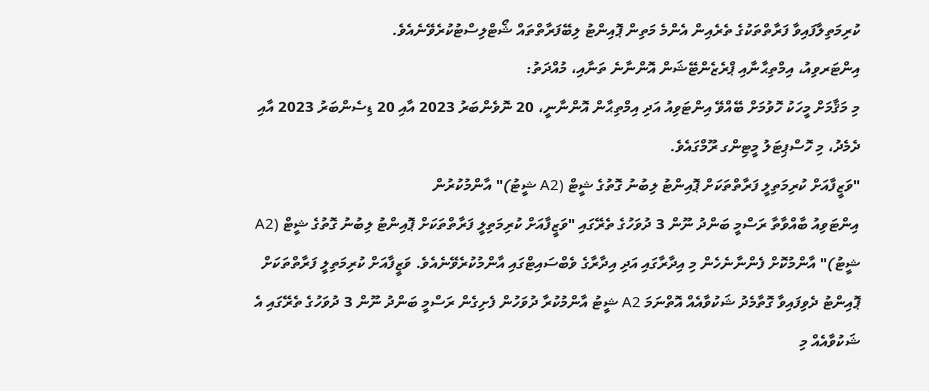ކުރިމަތިލާފައިވާ ފަރާތްތަކުގެ ތެރެއިން އެންމެ މަތިން ޕޮއިންޓު ލިބޭފަރާތްތައް ޝޯޓްލިސްޓުކުރެވޭނެއެވެ.
އިންޓަރވިއު، އިމްތިޙާނާއި ޕްރެޒެންޓޭޝަން އޮންނާނެ ތަނާއި، މުއްދަތު:
މި މަޤާމަށް މީހަކު ހޮވުމަށް ބޭއްވޭ އިންޓަވިއު އަދި އިމްތިޙާން އޮންނާނީ، 20 ނޮވެންބަރު 2023 އާއި 20 ޑިސެންބަރު 2023 އާއި ދެމެދު، މި ހޮސްޕިޓަލު މީޓިންގ ރޫމްގައެވެ.
"ވަޒީފާއަށް ކުރިމަތިލީ ފަރާތްތަކަށް ޕޮއިންޓު ލިބުނު ގޮތުގެ ޝީޓް (A2 ޝީޓު)" އާންމުކުރުން
އިންޓަވިއު ބާއްވާތާ ރަސްމީ ބަންދު ނޫން 3 ދުވަހުގެ ތެރޭގައި "ވަޒީފާއަށް ކުރިމަތިލީ ފަރާތްތަކަށް ޕޮއިންޓު ލިބުނު ގޮތުގެ ޝީޓް (A2 ޝީޓު)" އާންމުކޮށް ފެންނާނެހެން މި އިދާރާގައި އަދި އިދާރާގެ ވެބްސައިޓްގައި އާންމުކުރެވޭނެއެވެ. ވަޒީފާއަށް ކުރިމަތިލީ ފަރާތްތަކަށް ޕޮއިންޓު ދެވިފައިވާ ގޮތާމެދު ޝަކުވާއެއް އޮތްނަމަ A2 ޝީޓު އާންމުކުރާ ދުވަހުން ފެށިގެން ރަސްމީ ބަންދު ނޫން 3 ދުވަހުގެ ތެރޭގައި އެ ޝަކުވާއެއް މި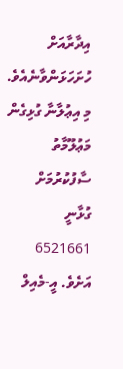އިދާރާއަށް ހުށަހަޅަންވާނެއެވެ.
މި އިޢުލާނާ ގުޅިގެން މަޢުލޫމާތު ސާފުކުރުމަށް ގުޅާނީ 6521661 އަށެވެ. އީ-މެއިލް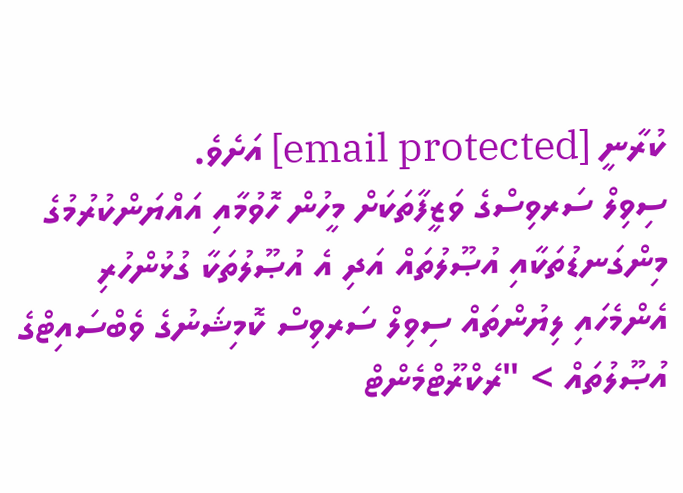ކުރާނީ [email protected] އަށެވެ.
ސިވިލް ސަރވިސްގެ ވަޒީފާތަކަށް މީހުން ހޮވުމާއި އައްޔަންކުރުމުގެ މިންގަނޑުތަކާއި އުޞޫލުތައް އަދި އެ އުޞޫލުތަކާ ގުޅުންހުރި އެންމެހައި ލިޔުންތައް ސިވިލް ސަރވިސް ކޮމިޝަނުގެ ވެބްސައިޓްގެ އުޞޫލުތައް > "ރެކްރޫޓްމެންޓް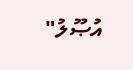އުޞޫލު"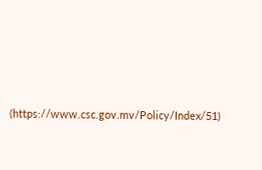(https://www.csc.gov.mv/Policy/Index/51)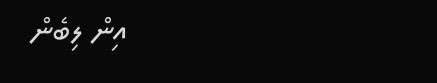އިން ލިބެން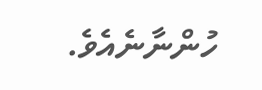ހުންނާނެއެވެ.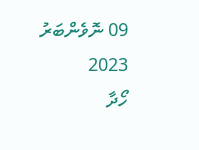09 ނޮވެންބަރު 2023
ހޯދާ